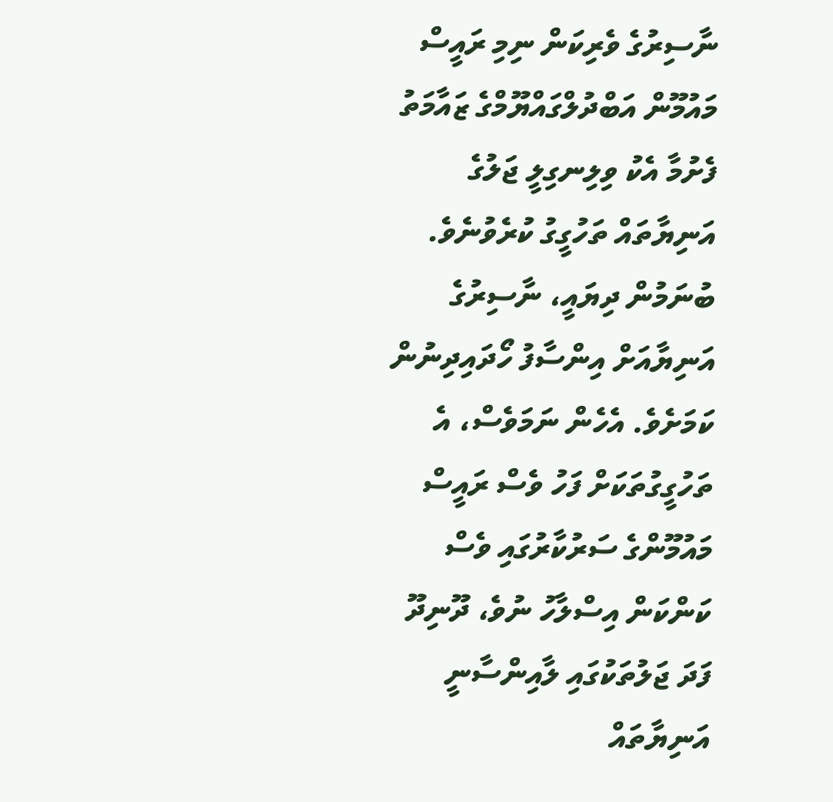ނާސިރުގެ ވެރިކަން ނިމި ރައީސް މައުމޫން އަބްދުލްގައްޔޫމްގެ ޒައާމަތު ފެށުމާ އެކު ވިލިނގިލީ ޖަލުގެ އަނިޔާތައް ތަހުގީގު ކުރެވުނެވެ. ބުނަމުން ދިޔައީ، ނާސިރުގެ އަނިޔާއަށް އިންސާފު ހޯދައިދިނުން ކަމަށެވެ. އެހެން ނަމަވެސް، އެ ތަހުގީގުތަކަށް ފަހު ވެސް ރައީސް މައުމޫންގެ ސަރުކާރުގައި ވެސް ކަންކަން އިސްލާހު ނުވެ، ދޫނިދޫ ފަދަ ޖަލުތަކުގައި ލާއިންސާނީ އަނިޔާތައް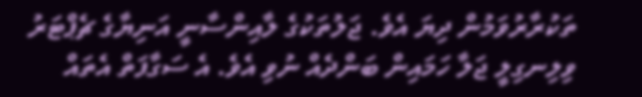ތަކުރާރުވަމުން ދިޔަ އެވެ. ޖަލުތަކުގެ ލާއިންސާނީ އަނިޔާގެ ޗެޕްޓަރު ވިލިނގިލީ ޖަލާ ހަމައިން ބަންދެއް ނުވި އެވެ. އެ ސަގާފަތް އެތައް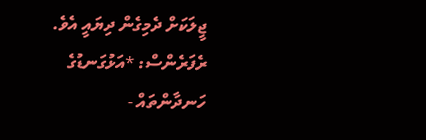ޖީލަކަށް ދެމިގެން ދިޔައީ އެވެ.
ރެފަރެންސް: *އަޅުގަނޑުގެ ހަނދާންތައް -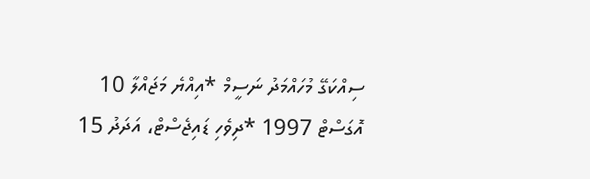ސިއްކަގޭ މުހައްމަދު ނަސީމް *އިއްޔެ މަޖައްލާ 10 އޮގަސްޓް 1997 *ދިވެހި ޑައިޖެސްޓް، އަދަދު 15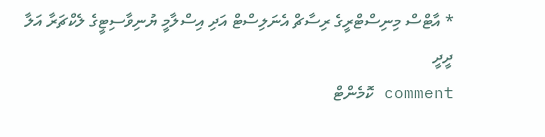* އާޓްސް މިނިސްޓްރީގެ ރިސާޗް އެނަލިސްޓް އަދި އިސްލާމީ ޔުނިވާސިޓީގެ ލެކްޗަރާ އަލާ ދީދީ
comment ކޮމެންޓް